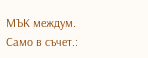МЪК междум. Само в съчет.: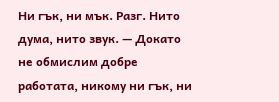Ни гък, ни мък. Разг. Нито дума, нито звук. — Докато не обмислим добре работата, никому ни гък, ни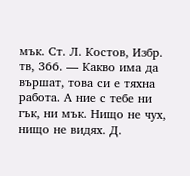мък. Ст. Л. Костов, Избр. тв, 366. — Какво има да вършат, това си е тяхна работа. А ние с тебе ни гък, ни мък. Нищо не чух, нищо не видях. Д.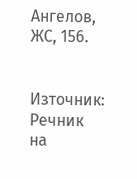Ангелов, ЖС, 156.


Източник: Речник на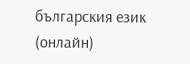българския език (онлайн)